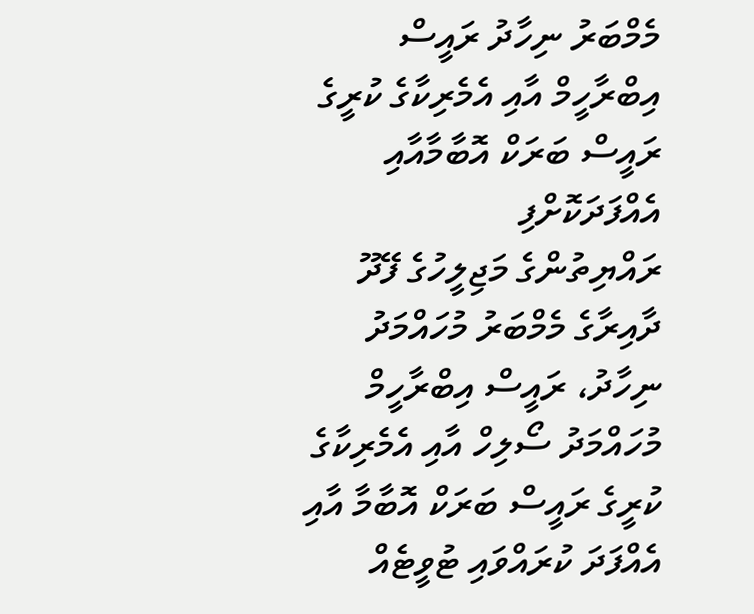މެމްބަރު ނިހާދު ރައީސް އިބްރާހީމް އާއި އެމެރިކާގެ ކުރީގެ ރައީސް ބަރަކް އޮބާމާއާއި އެއްފަދަކޮށްފި
ރައްޔިތުންގެ މަޖިލީހުގެ ފޭދޫ ދާއިރާގެ މެމްބަރު މުހައްމަދު ނިހާދު، ރައީސް އިބްރާހީމް މުހައްމަދު ސޯލިހް އާއި އެމެރިކާގެ ކުރީގެ ރައީސް ބަރަކް އޮބާމާ އާއި އެއްފަދަ ކުރައްވައި ޓުވީޓެއް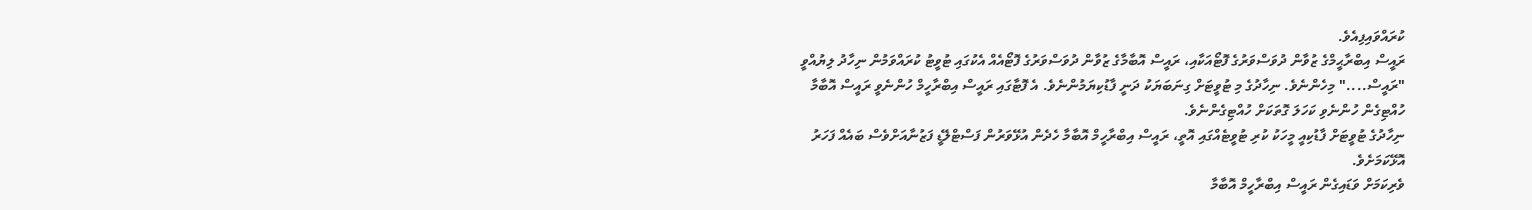ކުރައްވައިފިއެވެ.
ރައީސް އިބްރާޙީމްގެ ޒުވާން ދުވަސްވަރުގެ ފޮޓޯއަކާއި، ރައީސް އޮބާމާގެ ޒުވާން ދުވަސްވަރުގެ ފޮޓޯއެއް އެކުގައި ޓުވީޓު ކުރައްވަމުން ނިހާދު ލިޔުއްވީ "ރައީސް...." މިހެންނެވެ. ނިހާދުގެ މި ޓުވީޓަށް ގިނަބަޔަކު ދަނީ ފާޑުކިޔަމުންނެވެ. އެ ފޮޓާގައި ރައީސް އިބްރާހީމް ހުންނެވީ ރައީސް އޮބާމާ ހުއްޓިގެން ހުންނެވި ކަހަލަ ގޮތަކަށް ހުއްޓިގެންނެވެ.
ނިހާދުގެ ޓުވީޓަށް ފާޑުކިއީ މީހަކު ކުރި ޓުވީޓެއްގައި އޮތީ، ރައީސް އިބްރާހީމް އޮބާމާ ހެދެން އުޅޭވަރުން ފަސްޓްލޭޑީ ފަޒުނާއަށްވެސް ބައެއް ފަހަރު އޮޅޭކަމަށެވެ.
ވެރިކަމަށް ވަޑައިގެން ރައީސް އިބްރާހީމް އޮބާމާ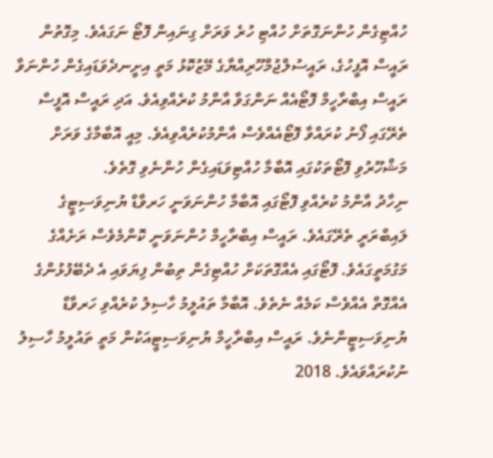ހުއްޓިގެން ހުންނަގޮތަށް ހުއްޓި ހުރެ ވަރަށް ގިނައިން ފޮޓޯ ނަގައެވެ. މިގޮތުން ރައީސް އޮފީހުގެ، ރައީސުލްޖުމްހޫރިއްޔާގެ މޭޒުކޮޅު މަތީ އިށީނދެވަޑައިގެން ހުންނަވާ ރައީސް އިބްރާހީމް ފޮޓޯއެއް ނަންގަވާ އާންމު ކުރެއްވިއެވެ. އަދި ރައީސް އޮފީސް ތެރޭގައި ފޯނު ކުރައްވާ ފޮޓޯއެއްވެސް އާންމުކުރެއްވިއެވެ. މިއީ އޮބާމާގެ ވަރަށް މަޝްހޫރުވި ފޮޓޯތަކުގައި އޮބާމާ ހުއްޓިވަޑައިގެން ހުންނެވި ގޮތެވެ.
ނިހާދު އާންމު ކުރެއްވި ފޮޓޯގައި އޮބާމާ ހުންނަވަނީ ހަރވާޑް ޔުނިވަސިޓީގެ ލައިބްރަރީ ތެރޭގައެވެ. ރައީސް އިބްރާހީމް ހުންނަވަނީ ކޮންމެވެސް ރަށެއްގެ މަގުމަތީގައެވެ. ފޮޓޯގައި އެއްގޮތަކަށް ހުއްޓިގެން ތިބުން ފިޔަވައި އެ ދެބޭފުޅުންގެ އެއްގޮތް އެއްވެސް ކަމެއް ނެތެވެ. އޮބާމާ ތައުލީމު ހާސިލު ކުރެއްވި ހަރވާޑް ޔުނިވަސިޓީންނެވެ. ރައީސް އިބްރާހީމް ޔުނިވަސިޓީއަކުން މަތީ ތައުލީމު ހާސިލު ނުކުރައްވައެވެ. 2018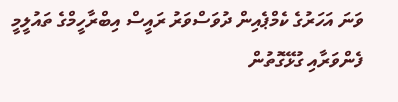ވަނަ އަހަރުގެ ކެމްޕެއިން ދުވަސްވަރު ރައީސް އިބްރާހީމްގެ ތައުލީމީ ފެންވަރާއި ގުޅޭގޮތުން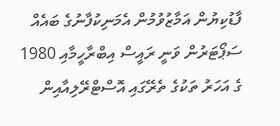ފާޑުކިޔުން އަމާޒުވުމުން އެމަނިކުފާނުގެ ބައެއް ސަޕޯޓަރުން ވަނީ ރައީސް އިބްރާހީމާއި 1980 ގެ އަހަރު ތަކުގެ ތެރޭގައި އޮސްޓްރޭލިއާއިން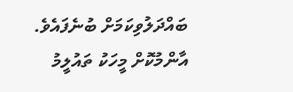ބައްދަލުވިކަމަށް ބުނެފައެވެ. އާންމުކޮށް މީހަކު ތައުލީމު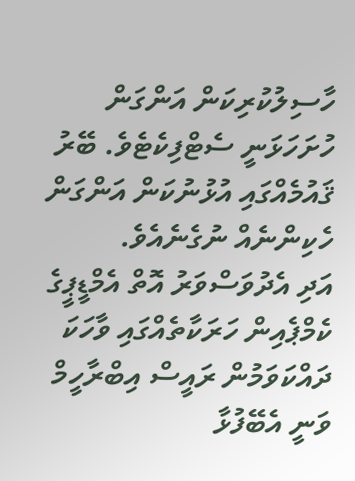ހާސިލުކުރިކަން އަންގަން ހުށަހަޅަނީ ސެޓްފިކެޓެވެ. ބޭރު ޤައުމެއްގައި އުޅުނުކަން އަންގަން ހެކިންނެއް ނުގެނެއެވެ.
އަދި އެދުވަސްވަރު އޮތް އެމްޑީޕީގެ ކެމްޕެއިން ހަރަކާތެއްގައި ވާހަކަ ދައްކަވަމުން ރައީސް އިބްރާހީމް ވަނީ އެބޭފުޅާ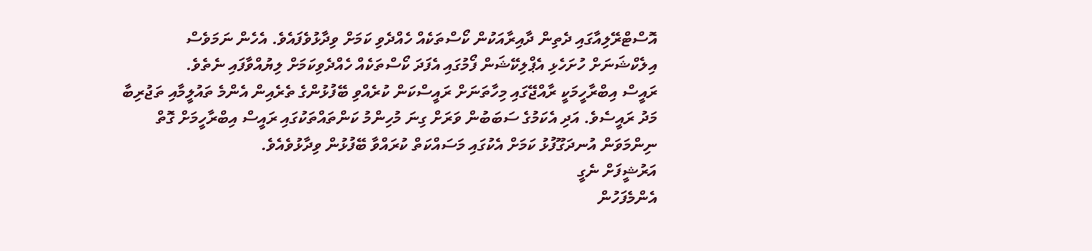އޮސްޓްރޭލިއާގައި ދެތިން ދާއިރާއަކުން ކޯސްތަކެއް ހެއްދެވި ކަމަށް ވިދާޅުވެފައެވެ. އެހެން ނަމަވެސް އިލެކްޝަނަށް ހުށަހެޅި އެޕްލިކޭޝަން ފޯމުގައި އެފަދަ ކޯސްތަކެއް ހެއްދެވިކަމަށް ލިޔުއްވާފައި ނެތެވެ.
ރައީސް އިބްރާހީމަކީ ރާއްޖޭގައި މިހާތަނަށް ރައީސްކަން ކުރެއްވި ބޭފުޅުންގެ ތެރެއިން އެންމެ ތައުލީމާއި ތަޖުރިބާ މަދު ރައީސެވެ. އަދި އެކަމުގެ ސަބަބުން ވަރަށް ގިނަ މުހިންމު ކަންތައްތަކުގައި ރައީސް އިބްރާހީމަށް ގޮތް ނިންމަވަން އުނދަގޫފުޅު ކަމަށް އެކުގައި މަސައްކަތް ކުރައްވާ ބޭފުޅުން ވިދާޅުވެއެވެ.
އަރުޝީފަށް ނެގީ
އެންމެފަހުން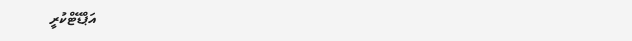އަޕްޑޭޓްކުރީ